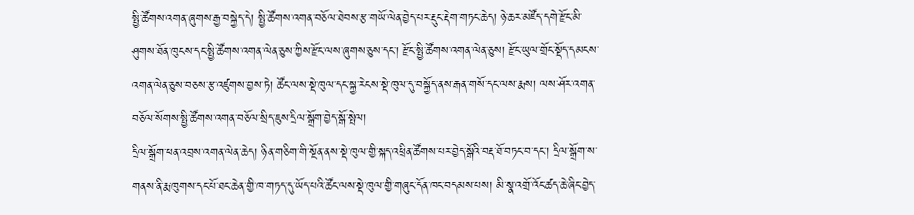སྤྱི་ཚོགས་འགན་ཞུགས་རྒྱ་བསྐྱེད་དེ། སྤྱི་ཚོགས་འགན་བཅོལ་ཐེབས་རྩ་གཡོ་ལེན་བྱེད་པར་རྡུང་རྡེག་གཏང་ཆེད། ཉེ་ཆར་མཛོད་དགེ་རྫོང་མི་ཤུགས་ཐོན་ཁུངས་དང་སྤྱི་ཚོགས་འགན་ལེན་ཅུས་ཀྱིས་རྫོང་ལས་ཞུགས་ཅུས་དང་། རྫོང་སྤྱི་ཚོགས་འགན་ལེན་ཅུས། རྫོང་ཡུལ་གྲོང་སྡོད་དམངས་འགན་ལེན་ཅུས་བཅས་རྩ་འཛུགས་བྱས་ཏེ། ཚོང་ལས་སྡེ་ཁུལ་དང་སྐྱ་རེངས་སྡེ་ཁུལ་དུ་བསྐྱོད་ནས་རྒན་གསོ་དང་ལས་རྨས། ལས་ཤོར་འགན་བཅོལ་སོགས་སྤྱི་ཚོགས་འགན་བཅོལ་སྲིད་ཇུས་དྲིལ་སྒྲོག་བྱེད་སྒོ་སྤེལ།
དྲིལ་སྒྲོག་ཕན་འབྲས་འགན་ལེན་ཆེད། ཉིན་གཅིག་གི་སྔོན་ནས་སྡེ་ཁུལ་གྱི་སྐད་འཕྲིན་ཚོགས་པར་བྱེད་སྒོའི་བརྡ་ཐོ་བཏང་བ་དང་། དྲིལ་སྒྲོག་ས་གནས་ནི་རྨ་ཁུགས་དང་པོ་ཐང་ཆེན་གྱི་ཁ་གཏད་དུ་ཡོད་པའི་ཚོང་ལས་སྡེ་ཁུལ་གྱི་གཞུང་དོན་ཁང་བདམས་པས། མི་སྣ་འགྲོ་འོང་ཚད་ཆེ་ཞིང་བྱེད་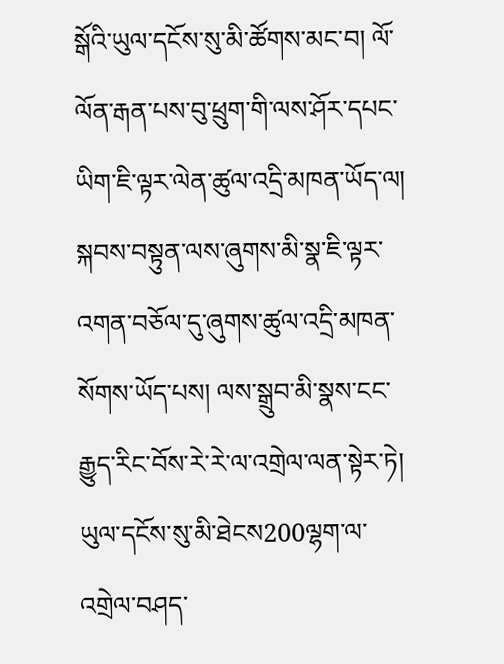སྒོའི་ཡུལ་དངོས་སུ་མི་ཚོགས་མང་བ། ལོ་ལོན་རྒན་པས་བུ་ཕྲུག་གི་ལས་ཤོར་དཔང་ཡིག་ཇི་ལྟར་ལེན་ཚུལ་འདྲི་མཁན་ཡོད་ལ། སྐབས་བསྟུན་ལས་ཞུགས་མི་སྣ་ཇི་ལྟར་འགན་བཅོལ་དུ་ཞུགས་ཚུལ་འདྲི་མཁན་སོགས་ཡོད་པས། ལས་སྒྲུབ་མི་སྣས་ངང་རྒྱུད་རིང་བོས་རེ་རེ་ལ་འགྲེལ་ལན་སྟེར་ཏེ། ཡུལ་དངོས་སུ་མི་ཐེངས200ལྷག་ལ་འགྲེལ་བཤད་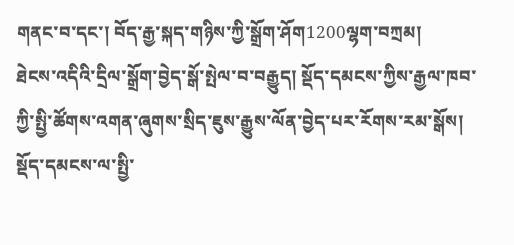གནང་བ་དང་། བོད་རྒྱ་སྐད་གཉིས་ཀྱི་སྒྲོག་ཤོག1200ལྷག་བཀྲམ།
ཐེངས་འདིའི་དྲིལ་སྒྲོག་བྱེད་སྒོ་སྤེལ་བ་བརྒྱུད། སྡོད་དམངས་ཀྱིས་རྒྱལ་ཁབ་ཀྱི་སྤྱི་ཚོགས་འགན་ཞུགས་སྲིད་ཇུས་རྒྱུས་ལོན་བྱེད་པར་རོགས་རམ་སྒོས། སྡོད་དམངས་ལ་སྤྱི་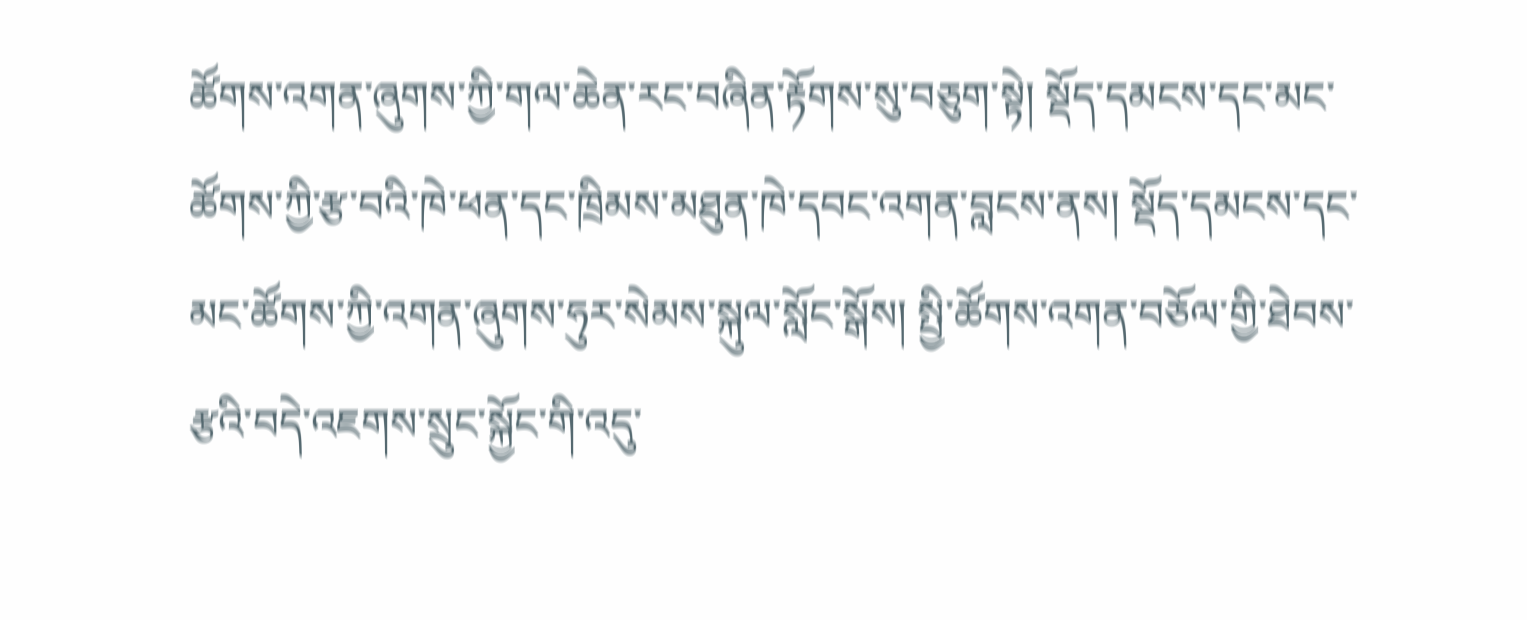ཚོགས་འགན་ཞུགས་ཀྱི་གལ་ཆེན་རང་བཞིན་རྟོགས་སུ་བཅུག་སྟེ། སྡོད་དམངས་དང་མང་ཚོགས་ཀྱི་རྩ་བའི་ཁེ་ཕན་དང་ཁྲིམས་མཐུན་ཁེ་དབང་འགན་བླངས་ནས། སྡོད་དམངས་དང་མང་ཚོགས་ཀྱི་འགན་ཞུགས་ཧུར་སེམས་སྐུལ་སློང་སྒོས། སྤྱི་ཚོགས་འགན་བཅོལ་གྱི་ཐེབས་རྩའི་བདེ་འཇགས་སྲུང་སྐྱོང་གི་འདུ་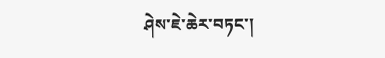ཤེས་ཇེ་ཆེར་བཏང་།